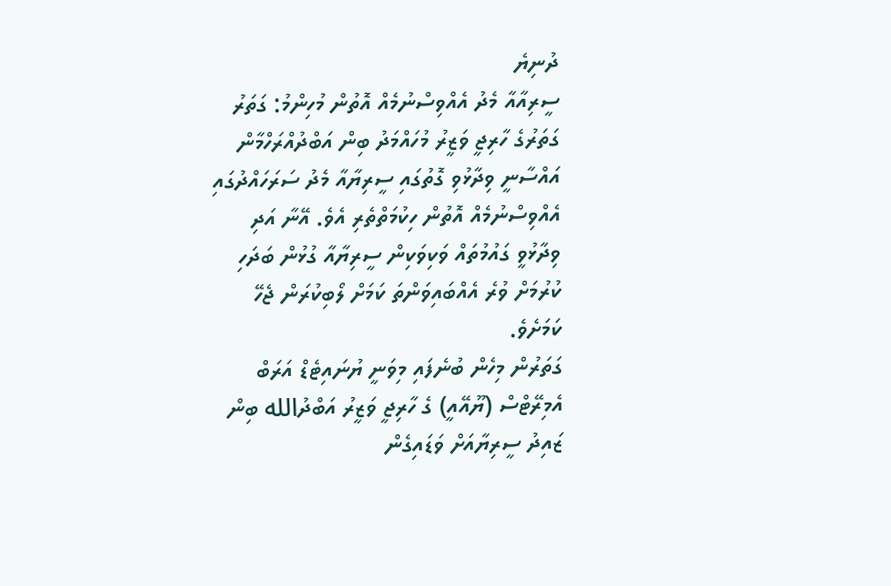ދުނިޔެ
ސީރިއާއާ މެދު އެއްވިސްނުމެއް އޮތުން މުހިންމު: ގަތަރު
ގަތަރުގެ ހާރިޖީ ވަޒީރު މުހައްމަދު ބިން އަބްދުއްރަހްމާން އައްސާނީ ވިދާޅުވި ގޮތުގައި ސީރިޔާއާ މެދު ސަރަހައްދުގައި އެއްވިސްނުމެއް އޮތުން ހިކުމަތްތެރި އެވެ. އޭނާ އަދި ވިދާޅުވީ ގައުމުތައް ވަކިވަކިން ސީރިޔާއާ ގުޅުން ބަދަހި ކުރުމަށް ވުރެ އެއްބައިވަންތަ ކަމަށް ލޯބިކުރަން ޖެހޭ ކަމަށެވެ.
ގަތަރުން މިހެން ބުނެފައި މިވަނީ ޔުނައިޓެޑް އަރަބް އެމިރޭޓްސް (ޔޫއޭއީ) ގެ ހާރިޖީ ވަޒީރު އަބްދުالله ބިން ޒައިދު ސީރިޔާއަށް ވަޑައިގެން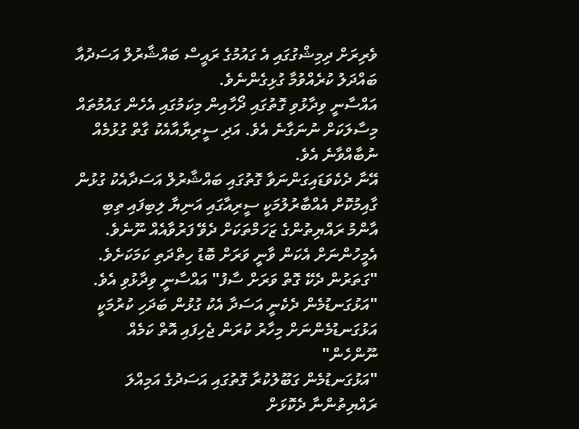ވެރިރަށް ދިމިޝްގުގައި އެ ގައުމުގެ ރައީސް ބައްޝާރުލް އަސަދުއާ ބައްދަލު ކުރެއްވުމާ ގުޅިގެންނެވެ.
އައްސާނީ ވިދާޅުވި ގޮތުގައި ދޯހާއިން މިކަމުގައި އެހެން ގައުމުތައް މިސާލަކަށް ނުނަގާނެ އެވެ. އަދި ސީރިޔާއާއެކު ގާތް ގުޅުމެއް ނުބާއްވާނެ އެވެ.
އޭނާ ދެކެވަޑައިގަންނަވާ ގޮތުގައި ބައްޝާރުލް އަސަދާއެކު ގުޅުން ގާއިމުކޮށް އެއްބާރުލުމަކީ ސީރިއާގައި އަނިޔާ ލިބިފައި ތިބި އާންމު ރައްޔިތުންގެ ޒަހަމްތަކަށް ދެވޭ ފަރުވާއެއް ނޫނެވެ. އެމީހުންނަށް އެކަން ވާނީ ވަރަށް ބޮޑު ހިތްދަތި ކަމަކަށެވެ.
"ގަތަރުން ދެކޭ ގޮތް ވަރަށް ސާފު" އައްސާނީ ވިދާޅުވި އެވެ. "އަޅުގަނޑުމެން ދެކެނީ އަސަދާ އެކު ގުޅުން ބަދަހި ކުރުމަކީ އަޅުގަނޑުމެންނަށް މިހާރު ކުރަން ޖެހިފައި އޮތް ކަމެއް ނޫންހެން"
"އަޅުގަނޑުމެން ގަބޫލުކުރާ ގޮތުގައި އަސަދުގެ އަމިއްލަ ރައްޔިތުންނާ ދެކޮޅަށް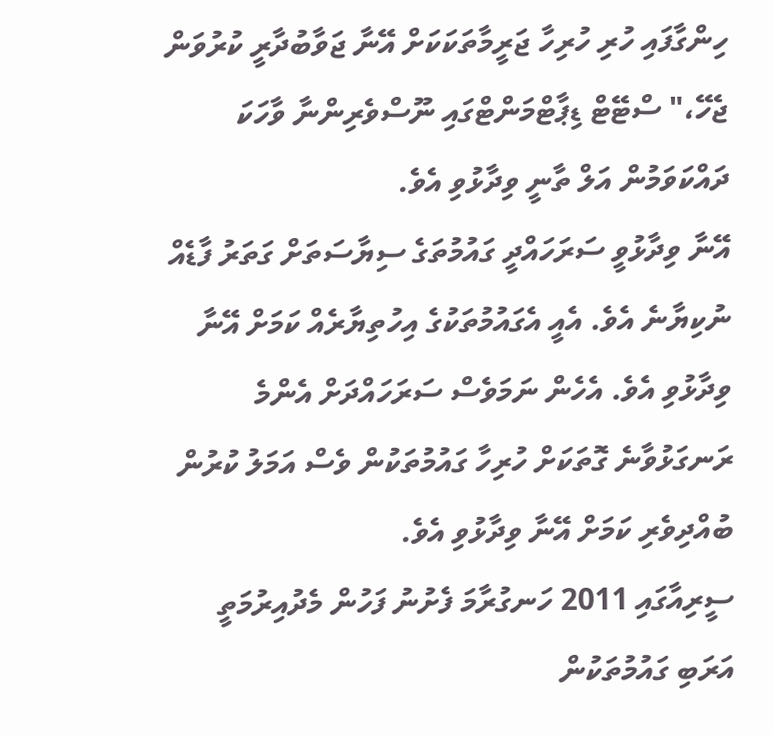ހިންގާފައި ހުރި ހުރިހާ ޖަރީމާތަކަކަށް އޭނާ ޖަވާބުދާރީ ކުރުވަން ޖެހޭ،" ސްޓޭޓް ޑިޕާޓްމަންޓްގައި ނޫސްވެރިންނާ ވާހަކަ ދައްކަވަމުން އަލް ތާނީ ވިދާޅުވި އެވެ.
އޭނާ ވިދާޅުވީ ސަރަހައްދީ ގައުމުތަގެ ސިޔާސަތަށް ގަތަރު ފާޑެއް ނުކިޔާނެ އެވެ. އެއީ އެގައުމުތަކުގެ އިހުތިޔާރެއް ކަމަށް އޭނާ ވިދާޅުވި އެވެ. އެހެން ނަމަވެސް ސަރަހައްދަށް އެންމެ ރަނގަޅުވާނެ ގޮތަކަށް ހުރިހާ ގައުމުތަކުން ވެސް އަމަލު ކުރުން ބުއްދިވެރި ކަމަށް އޭނާ ވިދާޅުވި އެވެ.
ސީރިއާގައި 2011 ހަނގުރާމަ ފެށުނު ފަހުން މެދުއިރުމަތީ އަރަބި ގައުމުތަކުން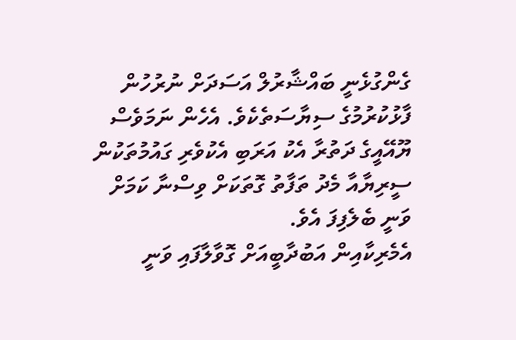ގެންގުޅެނީ ބައްޝާރުލް އަސަދަށް ނުރުހުން ފާޅުކުރުމުގެ ސިޔާސަތެކެވެ. އެހެން ނަމަވެސް ޔޫއޭއީގެ ދަތުރާ އެކު އަރަބި އެކުވެރި ގައުމުތަކުން ސީރިޔާއާ މެދު ތަފާތު ގޮތަކަށް ވިސްނާ ކަމަށް ވަނީ ބެލެފިފަ އެވެ.
އެމެރިކާއިން އަބުދާބީއަށް ގޮވާލާފައި ވަނީ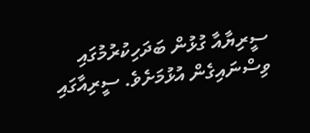ސީރިޔާއާ ގުޅުން ބަދަހިކުރުމުގައި ވިސްނައިގެން އުޅުމަށެވެ. ސީރިއާގައި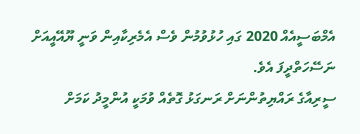އެމްބަސީއެއް 2020 ގައި ހުޅުވުމުން ވެސް އެމެރިކާއިން ވަނީ ޔޫއޭއީއަށް ނަސޭހަތްދީފަ އެވެ.
ސީރިއާގެ ރައްޔިތުންނަށް ރަނގަޅު ގޮތެއް ވުމަކީ އުންމީދު ކަމަށް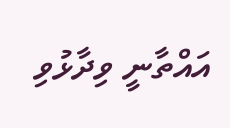އައްތާނީ ވިދާޅުވި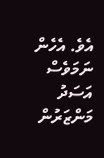އެވެ. އެހެން ނަމަވެސް އަސަދު މަންޒަރުން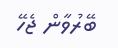ބޭރުވާން ޖެހޭ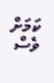ކަމަށް ވެސް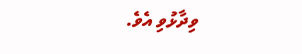ވިދާޅުވި އެވެ.